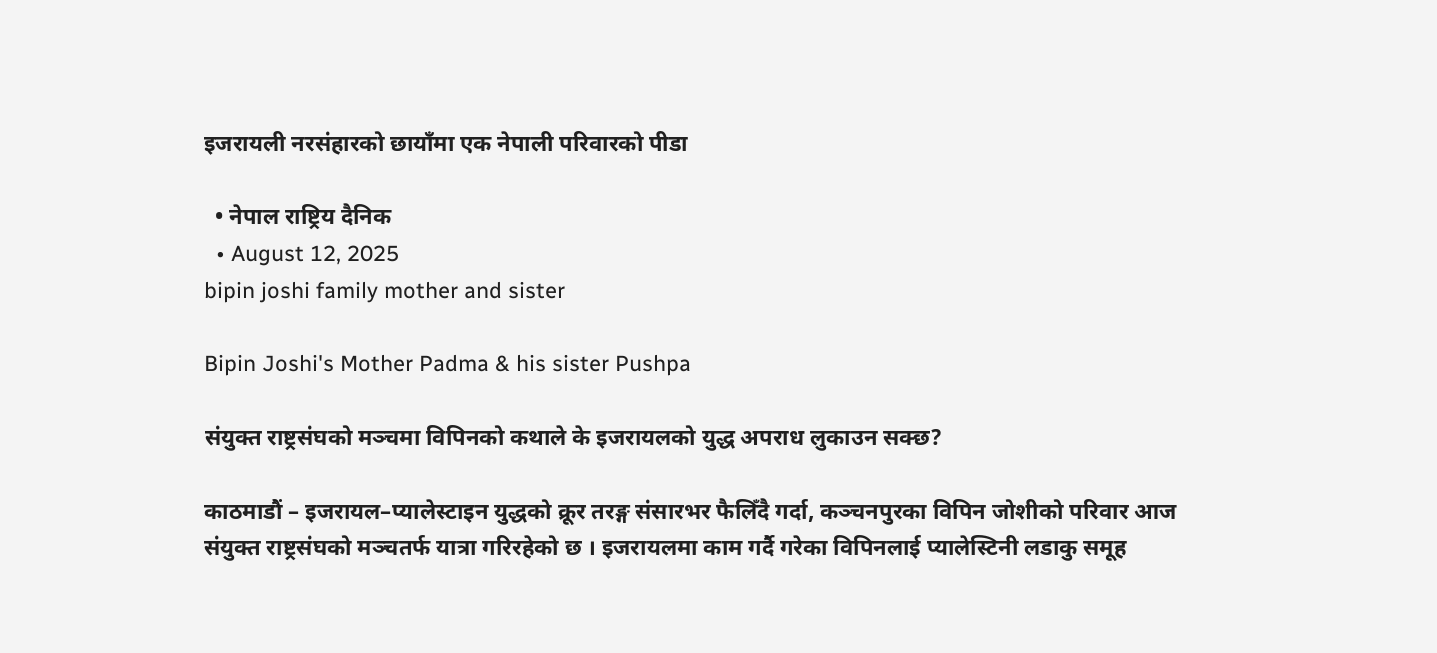इजरायली नरसंहारको छायाँमा एक नेपाली परिवारको पीडा

  • नेपाल राष्ट्रिय दैनिक
  • August 12, 2025
bipin joshi family mother and sister

Bipin Joshi's Mother Padma & his sister Pushpa

संयुक्त राष्ट्रसंघको मञ्चमा विपिनको कथाले के इजरायलको युद्ध अपराध लुकाउन सक्छ?

काठमाडौं – इजरायल–प्यालेस्टाइन युद्धको क्रूर तरङ्ग संसारभर फैलिँदै गर्दा, कञ्चनपुरका विपिन जोशीको परिवार आज संयुक्त राष्ट्रसंघको मञ्चतर्फ यात्रा गरिरहेको छ । इजरायलमा काम गर्दै गरेका विपिनलाई प्यालेस्टिनी लडाकु समूह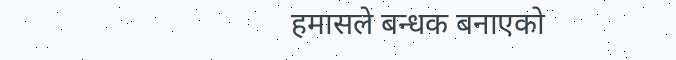हमासले बन्धक बनाएको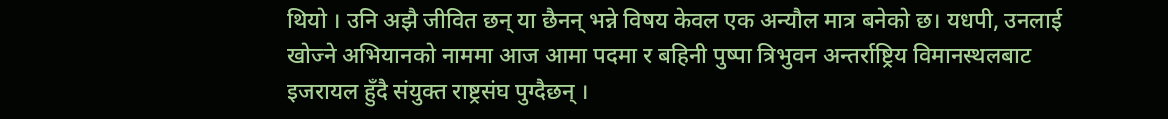थियो । उनि अझै जीवित छन् या छैनन् भन्ने विषय केवल एक अन्यौल मात्र बनेको छ। यधपी, उनलाई खोज्ने अभियानको नाममा आज आमा पदमा र बहिनी पुष्पा त्रिभुवन अन्तर्राष्ट्रिय विमानस्थलबाट इजरायल हुँदै संयुक्त राष्ट्रसंघ पुग्दैछन् ।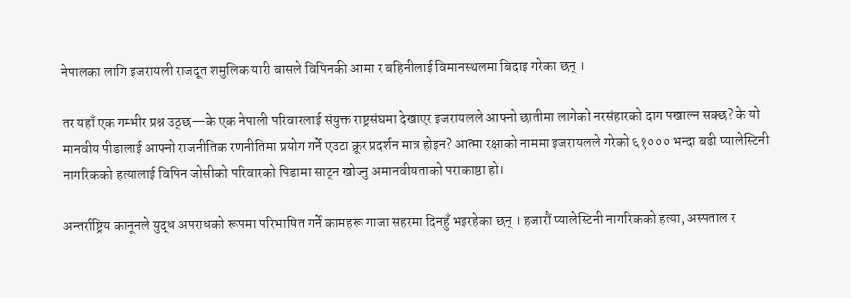नेपालका लागि इजरायली राजदूत शमुलिक यारी बासले विपिनकी आमा र बहिनीलाई विमानस्थलमा बिदाइ गरेका छन् ।

तर यहाँ एक गम्भीर प्रश्न उठ्छ—के एक नेपाली परिवारलाई संयुक्त राष्ट्रसंघमा देखाएर इजरायलले आफ्नो छातीमा लागेको नरसंहारको दाग पखाल्न सक्छ? के यो मानवीय पीडालाई आफ्नो राजनीतिक रणनीतिमा प्रयोग गर्ने एउटा क्रूर प्रदर्शन मात्र होइन? आत्मा रक्षाको नाममा इजरायलले गरेको ६१००० भन्दा बढी प्यालेस्टिनी नागरिकको हत्यालाई विपिन जोसीको परिवारको पिडामा साट्न खोज्नु अमानवीयताको पराकाष्ठा हो।

अन्तर्राष्ट्रिय कानूनले युद्ध अपराधको रूपमा परिभाषित गर्ने कामहरू गाजा सहरमा दिनहुँ भइरहेका छन् । हजारौं प्यालेस्टिनी नागरिकको हत्या, अस्पताल र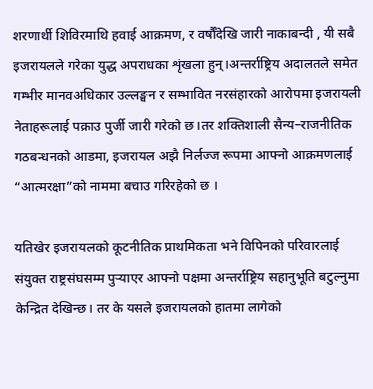शरणार्थी शिविरमाथि हवाई आक्रमण, र वर्षौँदेखि जारी नाकाबन्दी , यी सबै इजरायलले गरेका युद्ध अपराधका शृंखला हुन्।अन्तर्राष्ट्रिय अदालतले समेत गम्भीर मानवअधिकार उल्लङ्घन र सम्भावित नरसंहारको आरोपमा इजरायली नेताहरूलाई पक्राउ पुर्जी जारी गरेको छ।तर शक्तिशाली सैन्य–राजनीतिक गठबन्धनको आडमा, इजरायल अझै निर्लज्ज रूपमा आफ्नो आक्रमणलाई “आत्मरक्षा”को नाममा बचाउ गरिरहेको छ ।

यतिखेर इजरायलको कूटनीतिक प्राथमिकता भने विपिनको परिवारलाई संयुक्त राष्ट्रसंघसम्म पुर्‍याएर आफ्नो पक्षमा अन्तर्राष्ट्रिय सहानुभूति बटुल्नुमा केन्द्रित देखिन्छ। तर के यसले इजरायलको हातमा लागेको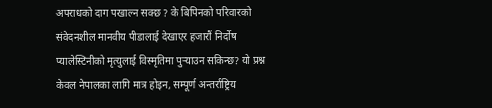अपराधको दाग पखाल्न सक्छ ? के बिपिनको परिवारको संवेदनशील मानवीय पीडालाई देखाएर हजारौं निर्दोष प्यालेस्टिनीको मृत्युलाई विस्मृतिमा पुर्‍याउन सकिन्छ? यो प्रश्न केवल नेपालका लागि मात्र होइन, सम्पूर्ण अन्तर्राष्ट्रिय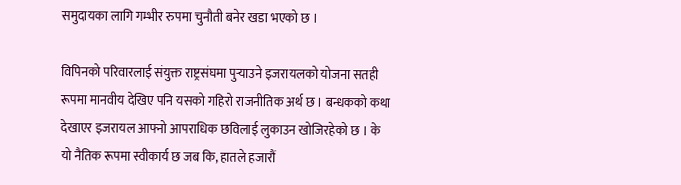समुदायका लागि गम्भीर रुपमा चुनौती बनेर खडा भएको छ ।

विपिनको परिवारलाई संयुक्त राष्ट्रसंघमा पुर्‍याउने इजरायलको योजना सतही रूपमा मानवीय देखिए पनि यसको गहिरो राजनीतिक अर्थ छ । बन्धकको कथा देखाएर इजरायल आफ्नो आपराधिक छविलाई लुकाउन खोजिरहेको छ । के यो नैतिक रूपमा स्वीकार्य छ जब कि, हातले हजारौं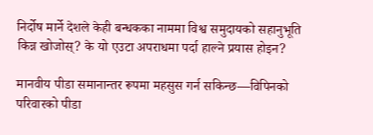निर्दोष मार्ने देशले केही बन्धकका नाममा विश्व समुदायको सहानुभूति किन्न खोजोस्? के यो एउटा अपराधमा पर्दा हाल्ने प्रयास होइन?

मानवीय पीडा समानान्तर रूपमा महसुस गर्न सकिन्छ—विपिनको परिवारको पीडा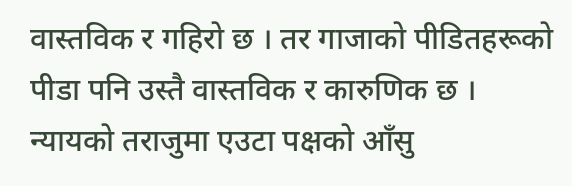वास्तविक र गहिरो छ । तर गाजाको पीडितहरूको पीडा पनि उस्तै वास्तविक र कारुणिक छ । न्यायको तराजुमा एउटा पक्षको आँसु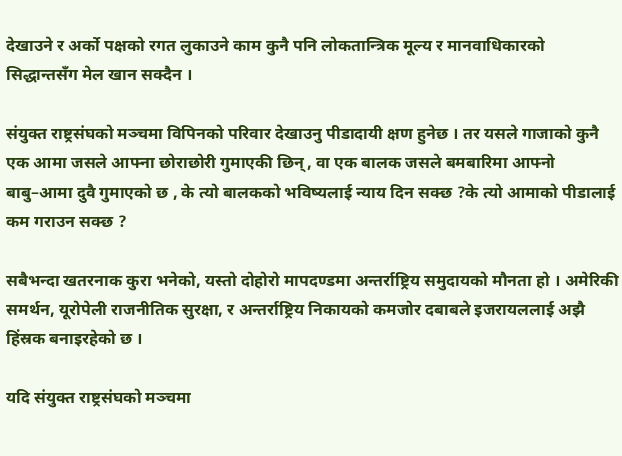देखाउने र अर्को पक्षको रगत लुकाउने काम कुनै पनि लोकतान्त्रिक मूल्य र मानवाधिकारको सिद्धान्तसँग मेल खान सक्दैन ।

संयुक्त राष्ट्रसंघको मञ्चमा विपिनको परिवार देखाउनु पीडादायी क्षण हुनेछ । तर यसले गाजाको कुनै एक आमा जसले आफ्ना छोराछोरी गुमाएकी छिन्, वा एक बालक जसले बमबारिमा आफ्नो बाबु–आमा दुवै गुमाएको छ , के त्यो बालकको भविष्यलाई न्याय दिन सक्छ ?के त्यो आमाको पीडालाई कम गराउन सक्छ ?

सबैभन्दा खतरनाक कुरा भनेको, यस्तो दोहोरो मापदण्डमा अन्तर्राष्ट्रिय समुदायको मौनता हो । अमेरिकी समर्थन, यूरोपेली राजनीतिक सुरक्षा, र अन्तर्राष्ट्रिय निकायको कमजोर दबाबले इजरायललाई अझै हिंस्रक बनाइरहेको छ ।

यदि संयुक्त राष्ट्रसंघको मञ्चमा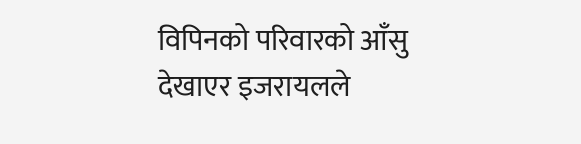विपिनको परिवारको आँसु देखाएर इजरायलले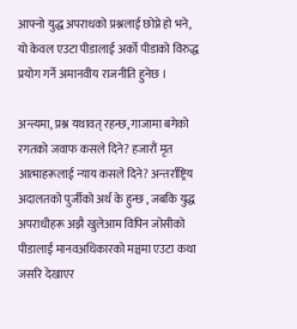आफ्नो युद्ध अपराधको प्रश्नलाई छोप्ने हो भने, यो केवल एउटा पीडालाई अर्को पीडाको विरुद्ध प्रयोग गर्ने अमानवीय राजनीति हुनेछ ।

अन्त्यमा, प्रश्न यथावत् रहन्छ, गाजामा बगेको रगतको जवाफ कसले दिने? हजारौं मृत आत्माहरूलाई न्याय कसले दिने? अन्तर्राष्ट्रिय अदालतको पुर्जीको अर्थ के हुन्छ , जबकि युद्ध अपराधीहरू अझै खुलेआम विपिन जोसीको पीडालाई मानवअधिकारको मञ्चमा एउटा कथा जसरि देखाएर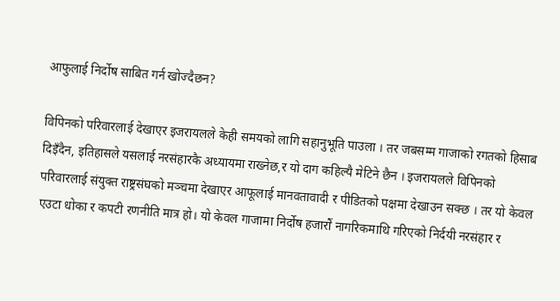आफुलाई निर्दोष साबित गर्न खोज्दैछन?

विपिनको परिवारलाई देखाएर इजरायलले केही समयको लागि सहानुभूति पाउला । तर जबसम्म गाजाको रगतको हिसाब दिइँदैन, इतिहासले यसलाई नरसंहारकै अध्यायमा राख्नेछ,र यो दाग कहिल्यै मेटिने छैन । इजरायलले विपिनको परिवारलाई संयुक्त राष्ट्रसंघको मञ्चमा देखाएर आफूलाई मानवतावादी र पीडितको पक्षमा देखाउन सक्छ । तर यो केवल एउटा धोका र कपटी रणनीति मात्र हो। यो केवल गाजामा निर्दोष हजारौं नागरिकमाथि गरिएको निर्दयी नरसंहार र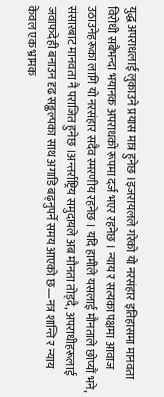युद्ध अपराधलाई लुकाउने प्रयास मात्र हुनेछ ।इजरायलले गरेको यो नरसंहार इतिहासमा मानवता विरोधी सबैभन्दा भयानक अपराधको रूपमा दर्ज भएर रहनेछ । न्याय र सत्यका पक्षमा आवाज उठाउनेहरूका लागि यो नरसंहार सदैव स्मरणीय रहनेछ । यदि हामीले यसलाई मौनताले छोप्यौं भने, संसारबाट मानवता नै पराजित हुनेछ ।अन्तर्राष्ट्रिय समुदायले अब मौनता तोड्दै, अपराधीहरूलाई जवाफदेही बनाउन दृढ सङ्कल्पका साथ अगाडि बढ्नुपर्ने समय आएको छ—नत्र शान्ति र न्याय केवल एक भ्रामक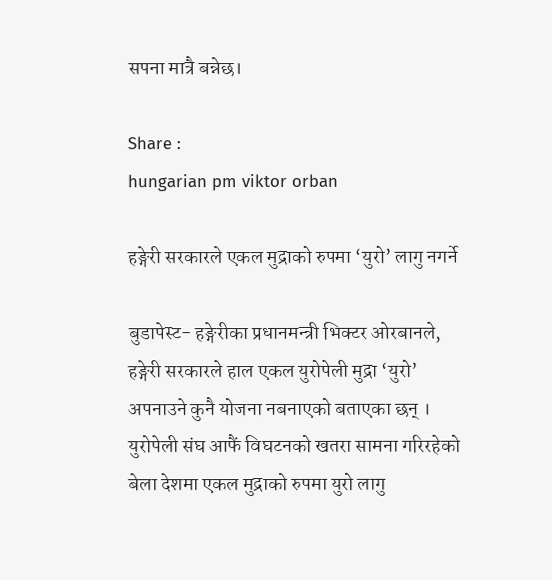सपना मात्रै बन्नेछ।

Share :
hungarian pm viktor orban

हङ्गेरी सरकारले एकल मुद्राको रुपमा ‘युरो’ लागु नगर्ने

बुडापेस्ट- हङ्गेरीका प्रधानमन्त्री भिक्टर ओरबानले, हङ्गेरी सरकारले हाल एकल युरोपेली मुद्रा ‘युरो’ अपनाउने कुनै योजना नबनाएको बताएका छन् । युरोपेली संघ आफैं विघटनको खतरा सामना गरिरहेको बेला देशमा एकल मुद्राको रुपमा युरो लागु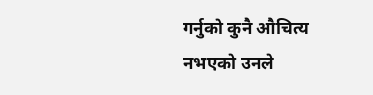गर्नुको कुनै औचित्य नभएको उनले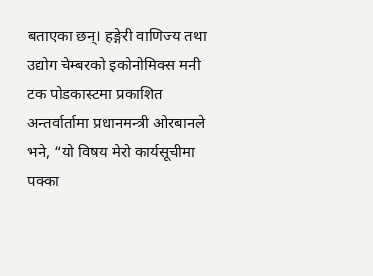बताएका छन्। हङ्गेरी वाणिज्य तथा उद्योग चेम्बरको इकोनोमिक्स मनी टक पोडकास्टमा प्रकाशित अन्तर्वार्तामा प्रधानमन्त्री ओरबानले भने, “यो विषय मेरो कार्यसूचीमा पक्का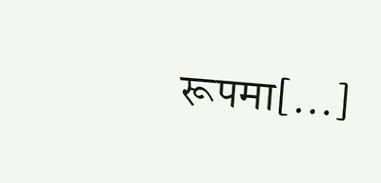रूपमा[...]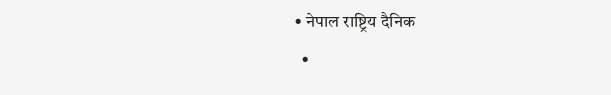• नेपाल राष्ट्रिय दैनिक
  •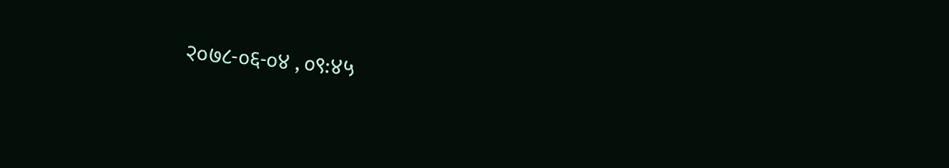२०७८-०६-०४ , ०९:४५